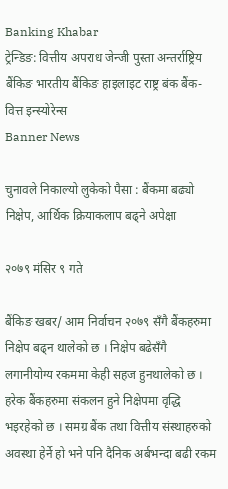Banking Khabar
ट्रेन्डिङ: वित्तीय अपराध जेन्जी पुस्ता अन्तर्राष्ट्रिय बैंकिङ भारतीय बैंकिङ हाइलाइट राष्ट्र बंक बैंक-वित्त इन्स्योरेन्स
Banner News

चुनावले निकाल्यो लुकेको पैसा : बैंकमा बढ्यो निक्षेप, आर्थिक क्रियाकलाप बढ्ने अपेक्षा

२०७९ मंसिर ९ गते

बैंकिङ खबर/ आम निर्वाचन २०७९ सँगै बैंकहरुमा निक्षेप बढ्न थालेको छ । निक्षेप बढेसँगै लगानीयोग्य रकममा केही सहज हुनथालेको छ । हरेक बैंकहरुमा संकलन हुने निक्षेपमा वृद्धि भइरहेको छ । समग्र बैंक तथा वित्तीय संस्थाहरुको अवस्था हेर्ने हो भने पनि दैनिक अर्बभन्दा बढी रकम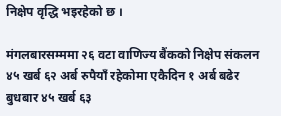निक्षेप वृद्धि भइरहेको छ ।

मंगलबारसम्ममा २६ वटा वाणिज्य बैंकको निक्षेप संकलन ४५ खर्ब ६२ अर्ब रुपैयाँ रहेकोमा एकैदिन १ अर्ब बढेर बुधबार ४५ खर्ब ६३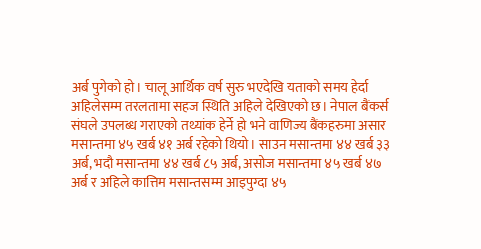अर्ब पुगेको हो। चालू आर्थिक वर्ष सुरु भएदेखि यताको समय हेर्दा अहिलेसम्म तरलतामा सहज स्थिति अहिले देखिएको छ। नेपाल बैंकर्स संघले उपलब्ध गराएको तथ्यांक हेर्ने हो भने वाणिज्य बैंकहरुमा असार मसान्तमा ४५ खर्ब ४१ अर्ब रहेको थियो। साउन मसान्तमा ४४ खर्ब ३३ अर्ब, भदौ मसान्तमा ४४ खर्ब ८५ अर्ब, असोज मसान्तमा ४५ खर्ब ४७ अर्ब र अहिले कात्तिम मसान्तसम्म आइपुग्दा ४५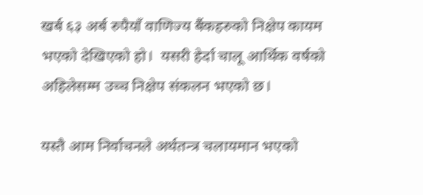खर्ब ६३ अर्ब रुपैयाँ वाणिज्य बैंकहरुको निक्षेप कायम भएको देखिएको हो।  यसरी हेर्दा चालू आर्थिक वर्षको अहिलेसम्म उच्च निक्षेप संकलन भएको छ।

यस्तै आम निर्वाचनले अर्थतन्त्र चलायमान भएको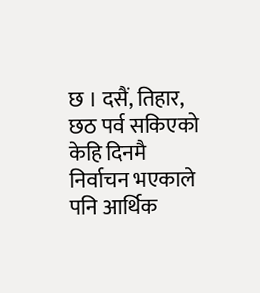छ । दसैं, तिहार, छठ पर्व सकिएको केहि दिनमै निर्वाचन भएकाले पनि आर्थिक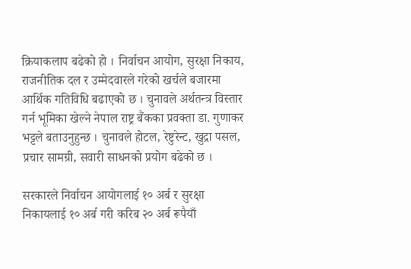क्रियाकलाप बढेको हो । निर्वाचन आयोग, सुरक्षा निकाय, राजनीतिक दल र उम्मेदवारले गरेको खर्चले बजारमा आर्थिक गतिविधि बढाएको छ । चुनावले अर्थतन्त्र विस्तार गर्न भूमिका खेल्ने नेपाल राष्ट्र बैंकका प्रवक्ता डा. गुणाकर भट्टले बताउनुहुन्छ । चुनावले होटल, रेष्टुरेन्ट, खुद्रा पसल, प्रचार सामग्री, सवारी साधनको प्रयोग बढेको छ ।

सरकारले निर्वाचन आयोगलाई १० अर्ब र सुरक्षा निकायलाई १० अर्ब गरी करिब २० अर्ब रूपैयाँ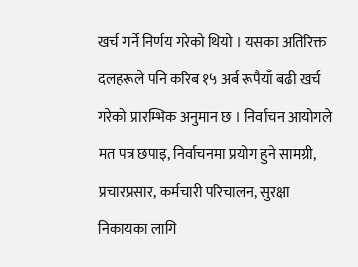खर्च गर्ने निर्णय गरेको थियो । यसका अतिरिक्त दलहरूले पनि करिब १५ अर्ब रूपैयाँ बढी खर्च गरेको प्रारम्भिक अनुमान छ । निर्वाचन आयोगले मत पत्र छपाइ, निर्वाचनमा प्रयोग हुने सामग्री, प्रचारप्रसार, कर्मचारी परिचालन, सुरक्षा निकायका लागि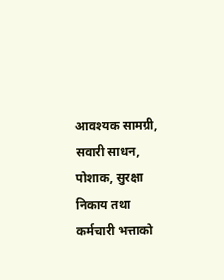आवश्यक सामग्री, सवारी साधन, पोशाक, सुरक्षा निकाय तथा कर्मचारी भत्ताको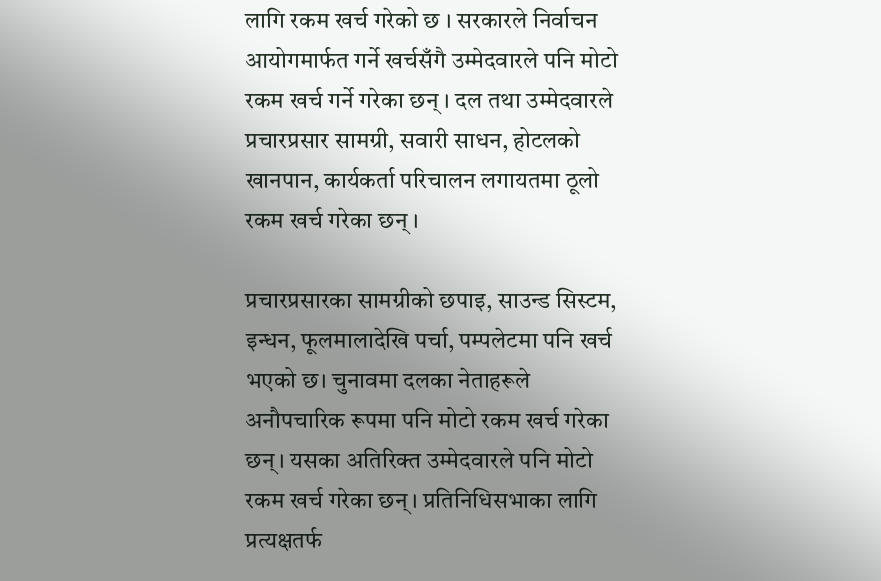लागि रकम खर्च गरेको छ । सरकारले निर्वाचन आयोगमार्फत गर्ने खर्चसँगै उम्मेदवारले पनि मोटो रकम खर्च गर्ने गरेका छन् । दल तथा उम्मेदवारले प्रचारप्रसार सामग्री, सवारी साधन, होटलको खानपान, कार्यकर्ता परिचालन लगायतमा ठूलो रकम खर्च गरेका छन् ।

प्रचारप्रसारका सामग्रीको छपाइ, साउन्ड सिस्टम, इन्धन, फूलमालादेखि पर्चा, पम्पलेटमा पनि खर्च भएको छ। चुनावमा दलका नेताहरूले अनौपचारिक रूपमा पनि मोटो रकम खर्च गरेका छन्। यसका अतिरिक्त उम्मेदवारले पनि मोटो रकम खर्च गरेका छन्। प्रतिनिधिसभाका लागि प्रत्यक्षतर्फ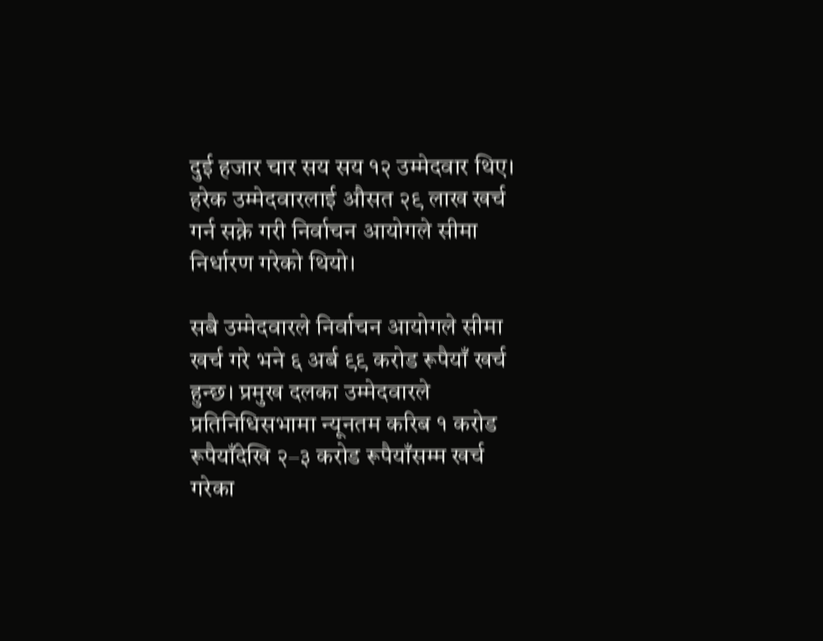दुई हजार चार सय सय १२ उम्मेदवार थिए। हरेक उम्मेदवारलाई औसत २९ लाख खर्च गर्न सक्ने गरी निर्वाचन आयोगले सीमा निर्धारण गरेको थियो।

सबै उम्मेदवारले निर्वाचन आयोगले सीमा खर्च गरे भने ६ अर्ब ९९ करोड रूपैयाँ खर्च हुन्छ। प्रमुख दलका उम्मेदवारले प्रतिनिधिसभामा न्यूनतम करिब १ करोड रूपैयाँदेखि २–३ करोड रूपैयाँसम्म खर्च गरेका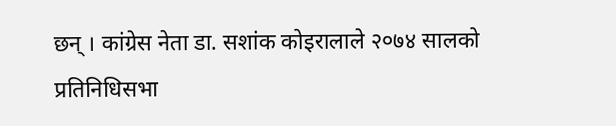छन् । कांग्रेस नेता डा. सशांक कोइरालाले २०७४ सालको प्रतिनिधिसभा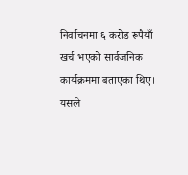निर्वाचनमा ६ करोड रूपैयाँ खर्च भएको सार्वजनिक कार्यक्रममा बताएका थिए। यसले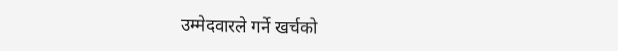उम्मेदवारले गर्ने खर्चको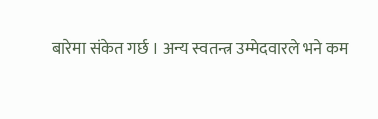बारेमा संकेत गर्छ । अन्य स्वतन्त्र उम्मेदवारले भने कम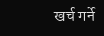खर्च गर्ने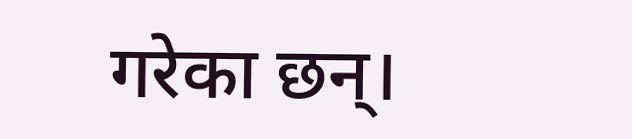गरेका छन्।